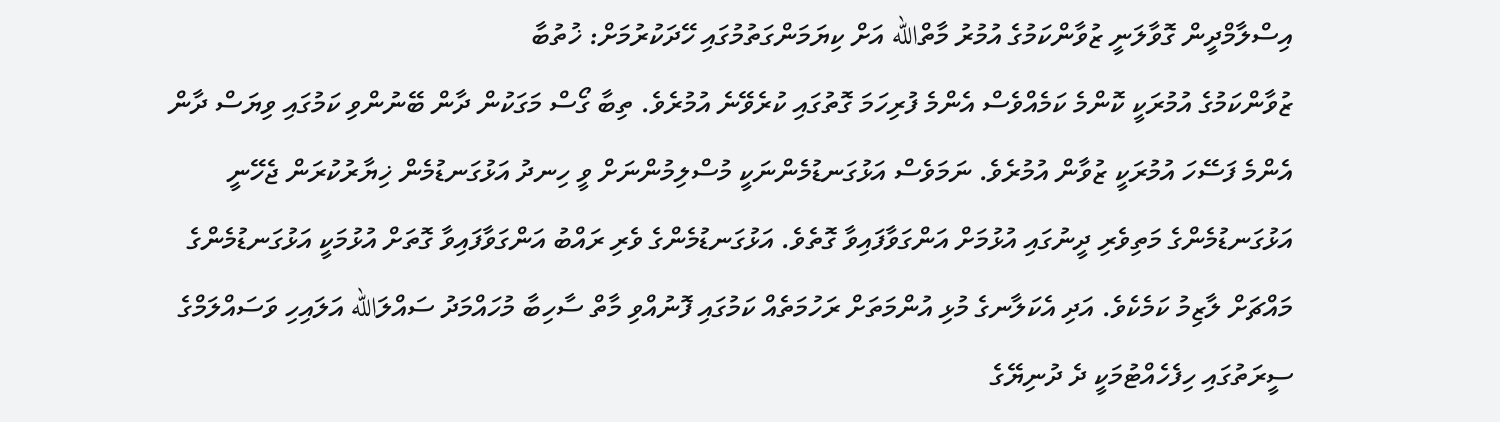އިސްލާމްދީން ގޮވާލަނީ ޒުވާންކަމުގެ އުމުރު މާތްالله އަށް ކިޔަމަންގަތުމުގައި ހޭދަކުރުމަށް: ޚުތުބާ
ޒުވާންކަމުގެ އުމުރަކީ ކޮންމެ ކަމެއްވެސް އެންމެ ފުރިހަމަ ގޮތުގައި ކުރެވޭނެ އުމުރެވެ. ތިބާ ގޯސް މަގަކުން ދާން ބޭނުންވި ކަމުގައި ވިޔަސް ދާން އެންމެ ފަސޭހަ އުމުރަކީ ޒުވާން އުމުރެވެ. ނަމަވެސް އަޅުގަނޑުމެންނަކީ މުސްލިމުންނަށް ވީ ހިނދު އަޅުގަނޑުމެން ޚިޔާރުކުރަން ޖެހޭނީ އަޅުގަނޑުމެންގެ މަތިވެރި ދީނުގައި އުޅުމަށް އަންގަވާފައިވާ ގޮތެވެ. އަޅުގަނޑުމެންގެ ވެރި ރައްބު އަންގަވާފައިވާ ގޮތަށް އުޅުމަކީ އަޅުގަނޑުމެންގެ މައްޗަށް ލާޒިމު ކަމެކެވެ. އަދި އެކަލާނގެ މުޅި އުންމަތަށް ރަހުމަތެއް ކަމުގައި ފޮނުއްވި މާތް ސާހިބާ މުހައްމަދު ސައްލަالله އަލައިހި ވަސައްލަމްގެ ސީރަތުގައި ހިފެހެއްޓުމަކީ ދެ ދުނިޔޭގެ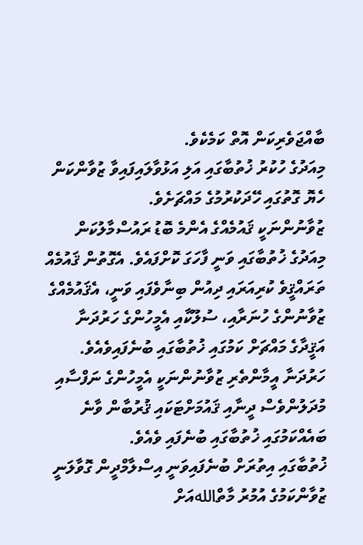ބާއްޖަވެރިކަން އޮތް ކަމެކެވެ.
މިއަދުގެ ހުކުރު ޚުތުބާގައި އަލި އަޅުވާލައިފައިވާ ޒުވާންކަން ހެޔޮ ގޮތުގައި ހޭދަކުރުމުގެ މައްޗަށެވެ.
ޒުވާނުންނަކީ ޤައުމެއްގެ އެންމެ ބޮޑު ރައުސްމާލުކަން މިއަދުގެ ޚުތުބާގައި ވަނީ ފާހަގަ ކޮށްފައެވެ. އެގޮތުން ޤައުމެއް ތަރައްޤީވެ ކުރިއަރައި ދިއުން ބިނާވެފައި ވަނީ، އެޤައުމެއްގެ ޒުވާނުންގެ ހުނަރާއި، ސުލޫކާއި އެމީހުންގެ ހަރުދަނާ އަޤީދާގެ މައްޗަށް ކަމުގައި ޚުތުބާގައި ބުނެފައިވެއެވެ. ހަރުދަނާ އީމާންތެރި ޒުވާނުންނަކީ އެމީހުންގެ ނަފްސާއި މުދަލުންވެސް ދީނާއި ޤައުމަށްޓަކައި ޤުރުބާން ވާނެ ބައެއްކަމުގައި ޚުތުބާގައި ބުނެފައި ވެއެވެ.
ޚުތުބާގައި އިތުރަށް ބުނެފައިވަނީ އިސްލާމްދީން ގޮވާލަނީ ޒުވާންކަމުގެ އުމުރު މާތްاللهއަށް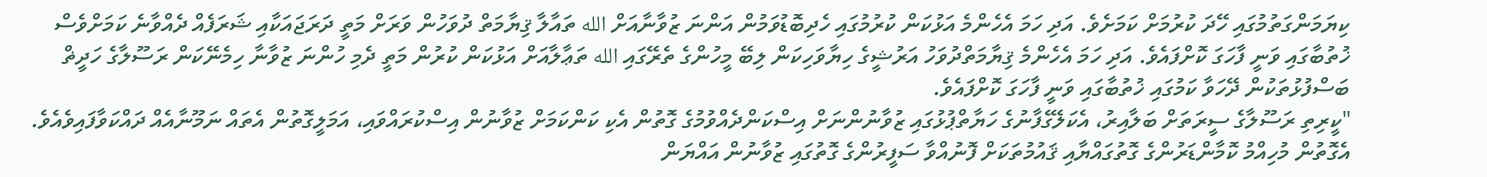ކިޔަމަންގަތުމުގައި ހޭދަ ކުރުމަށް ކަމަށެވެ. އަދި ހަމަ އެހެންމެ އަޅުކަން ކުރުމުގައި ހެދިބޮޑުވަމުން އަންނަ ޒުވާނާއަށް الله ތައާލާ ޤިޔާމަތް ދުވަހުން ވަރަށް މަތީ ދަރަޖައަކާއި ޝަރަފެއް ދެއްވާނެ ކަމަށްވެސް ޚުތުބާގައި ވަނީ ފާހަގަ ކޮށްފައެވެ. އަދި ހަމަ އެހެންމެ ޤިޔާމަތްދުވަހު އަރުޝީގެ ހިޔާވަހިކަން ލިބޭ މީހުންގެ ތެރޭގައި الله ތަޢާލާއަށް އަޅުކަން ކުރުން މަތީ ދެމި ހުންނަ ޒުވާނާ ހިމެނޭކަން ރަސޫލާގެ ހަދީޡް ބަސްފުޅުތަކުން ދޭހަވާ ކަމުގައި ޚުތުބާގައި ވަނީ ފާހަގަ ކޮށްފައެވެ.
"ކީރިތި ރަސޫލާގެ ސީރަތަށް ބަލާއިރު، އެކަލޭގެފާނުގެ ހަޔާތްޕުޅުގައި ޒުވާނުންނަށް އިސްކަންދެއްވުމުގެ ގޮތުން އެކި ކަންކަމަށް ޒުވާނުން އިސްކުރައްވައި، އަމަލީގޮތުން އެތައް ނަމޫނާއެއް ދައްކަވާފައިވެއެވެ. އެގޮތުން މުހިއްމު ކޮމާންޑަރުންގެ ގޮތުގައްޔާއި ޤައުމުތަކަށް ފޮނުއްވާ ސަފީރުންގެ ގޮތުގައި ޒުވާނުން އައްޔަން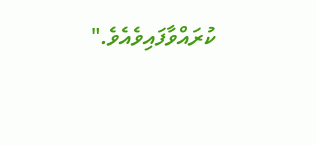ކުރައްވާފައިވެއެވެ."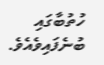ހުތުބާގައި ބުނެފައިވެއެވެ.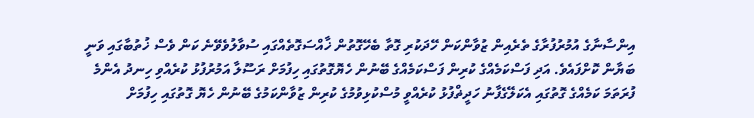އިންސާނާގެ އުމުރުފުރާގެ ތެރެއިން ޒުވާންކަން ހޭދަކުރި ގޮތާ ބެހޭގޮތުން ޚާއްސަގޮތެއްގައި ސުވާލުވެވޭނެ ކަން ވެސް ޚުތުބާގައި ވަނީ ބަޔާން ކޮށްފައެވެ. އަދި ފަސްކަމެއްގެ ކުރިން ފަސްކަމެއްގެ ބޭނުން ހެޔޮގޮތުގައި ހިފުމަށް ރަސޫލާ އަމުރުފުޅު ކުރެއްވި ހިނދު އެންމެ ފުރަތަމަ ކަމެއްގެ ގޮތުގައި އެކަލޭގެފާނު ހަދީޡްފުޅު ކުރެއްވީ މުސްކުޅިވުމުގެ ކުރިން ޒުވާންކަމުގެ ބޭނުން ހެޔޮ ގޮތުގައި ހިފުމަށް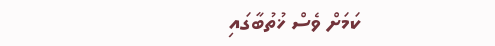ކަމަށް ވެސް ޚުތުބާގައި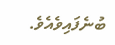ބުނެފައިވެއެވެ.